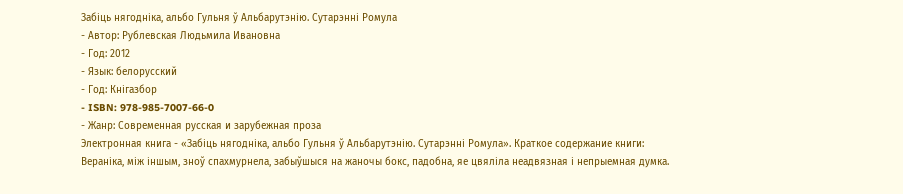Забіць нягодніка, альбо Гульня ў Альбарутэнію. Сутарэнні Ромула
- Автор: Рублевская Людьмила Ивановна
- Год: 2012
- Язык: белорусский
- Год: Кнігазбор
- ISBN: 978-985-7007-66-0
- Жанр: Современная русская и зарубежная проза
Электронная книга - «Забіць нягодніка, альбо Гульня ў Альбарутэнію. Сутарэнні Ромула». Краткое содержание книги:
Вераніка, між іншым, зноў спахмурнела, забыўшыся на жаночы бокс, падобна, яе цвяліла неадвязная і непрыемная думка.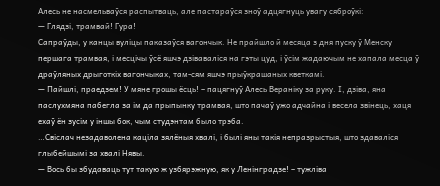Алесь не насмельваўся распытваць, але пастараўся зноў адцягнуць увагу сяброўкі:
— Глядзі, трамвай! Гура!
Сапраўды, у канцы вуліцы паказаўся вагончык. Не прайшло й месяца з дня пуску ў Менску першага трамвая, і месцічы ўсё яшчэ дзіваваліся на гэты цуд, і ўсім жадаючым не хапала месца ў драўляных дрыготкіх вагончыках, там-сям яшчэ прыўкрашаных кветкамі.
— Пайшлі, праедзем! У мяне грошы ёсць! – пацягнуў Алесь Вераніку за руку. І, дзіва, яна паслухмяна пабегла за ім да прыпынку трамвая, што пачаў ужо адчайна і весела звінець, хаця ехаў ён зусім у іншы бок, чым студэнтам было трэба.
…Свіслач незадаволена каціла зялёныя хвалі, і былі яны такія непразрыстыя, што здаваліся глыбейшымі за хвалі Нявы.
— Вось бы збудаваць тут такую ж узбярэжную, як у Ленінградзе! – тужліва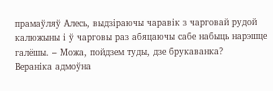прамаўляў Алесь, выдзіраючы чаравік з чарговай рудой калюжыны і ў чарговы раз абяцаючы сабе набыць нарэшце галёшы. – Можа, пойдзем туды, дзе брукаванка?
Вераніка адмоўна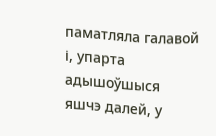паматляла галавой і, упарта адышоўшыся яшчэ далей, у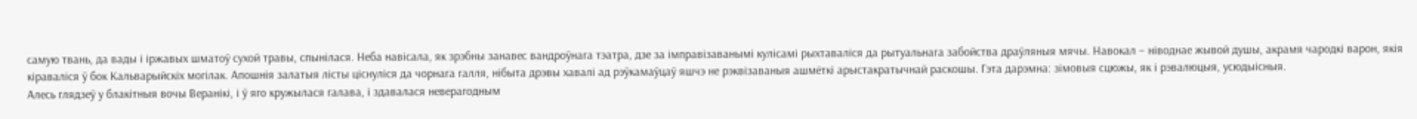самую твань, да вады і іржавых шматоў сухой травы, спынілася. Неба навісала, як зрэбны занавес вандроўнага тэатра, дзе за імправізаванымі кулісамі рыхтаваліся да рытуальнага забойства драўляныя мячы. Навокал – ніводнае жывой душы, акрамя чародкі варон, якія кіраваліся ў бок Кальварыйскіх могілак. Апошнія залатыя лісты ціснуліся да чорнага галля, нібыта дрэвы хавалі ад рэўкамаўцаў яшчэ не рэквізаваныя ашмёткі арыстакратычнай раскошы. Гэта дарэмна: зімовыя сцюжы, як і рэвалюцыя, усюдыісныя.
Алесь глядзеў у блакітныя вочы Веранікі, і ў яго кружылася галава, і здавалася неверагодным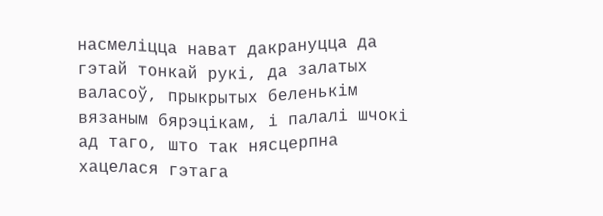насмеліцца нават дакрануцца да гэтай тонкай рукі, да залатых валасоў, прыкрытых беленькім вязаным бярэцікам, і палалі шчокі ад таго, што так нясцерпна хацелася гэтага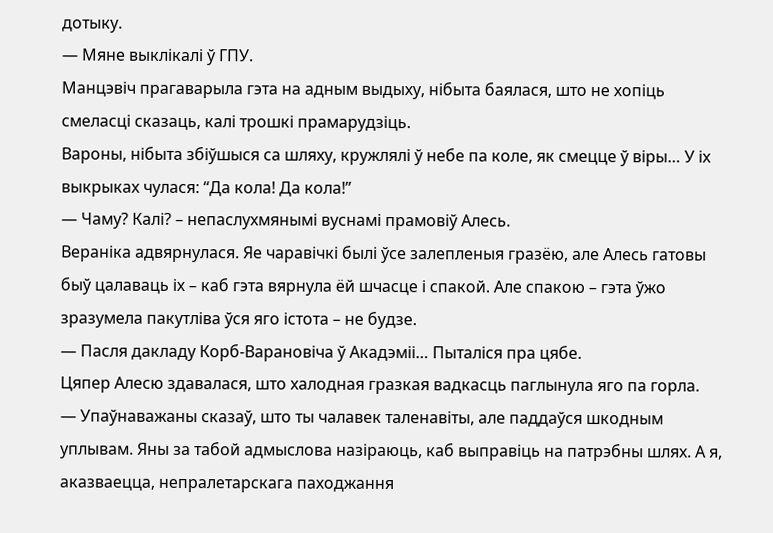дотыку.
— Мяне выклікалі ў ГПУ.
Манцэвіч прагаварыла гэта на адным выдыху, нібыта баялася, што не хопіць смеласці сказаць, калі трошкі прамарудзіць.
Вароны, нібыта збіўшыся са шляху, кружлялі ў небе па коле, як смецце ў віры… У іх выкрыках чулася: “Да кола! Да кола!”
— Чаму? Калі? – непаслухмянымі вуснамі прамовіў Алесь.
Вераніка адвярнулася. Яе чаравічкі былі ўсе залепленыя гразёю, але Алесь гатовы быў цалаваць іх – каб гэта вярнула ёй шчасце і спакой. Але спакою – гэта ўжо зразумела пакутліва ўся яго істота – не будзе.
— Пасля дакладу Корб-Варановіча ў Акадэміі… Пыталіся пра цябе.
Цяпер Алесю здавалася, што халодная гразкая вадкасць паглынула яго па горла.
— Упаўнаважаны сказаў, што ты чалавек таленавіты, але паддаўся шкодным уплывам. Яны за табой адмыслова назіраюць, каб выправіць на патрэбны шлях. А я, аказваецца, непралетарскага паходжання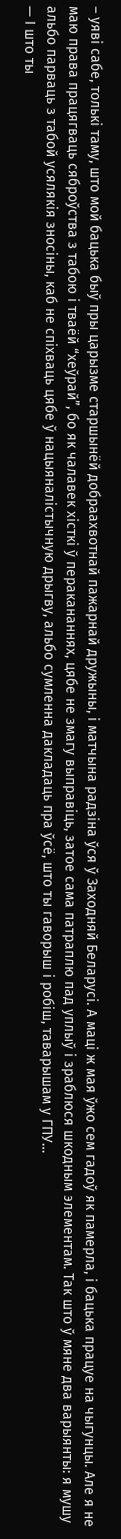– уяві сабе, толькі таму, што мой бацька быў пры царызме старшынёй добраахвотнай пажарнай дружыны, і матчына радзіна ўся ў Заходняй Беларусі. А маці ж мая ўжо сем гадоў як памерла, і бацька працуе на чыгунцы. Але я не маю права працягваць сяброўства з табою і тваёй “хеўрай”, бо як чалавек хісткі ў перакананнях, цябе не змагу выправіць, затое сама патраплю пад уплыў і зраблюся шкодным элементам. Так што ў мяне два варыянты: я мушу альбо парваць з табой усялякія зносіны, каб не спіхваць цябе ў нацыяналістычную дрыгву, альбо сумленна дакладаць пра ўсё, што ты гаворыш і робіш, таварышам у ГПУ…
— І што ты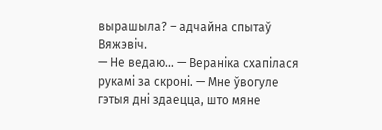вырашыла? – адчайна спытаў Вяжэвіч.
— Не ведаю… — Вераніка схапілася рукамі за скроні. — Мне ўвогуле гэтыя дні здаецца, што мяне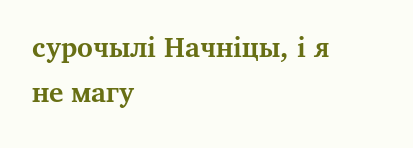сурочылі Начніцы, і я не магу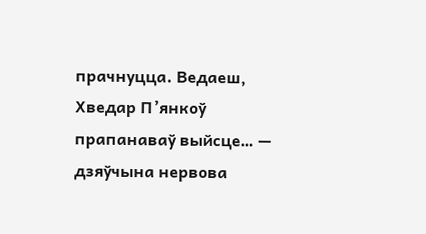прачнуцца. Ведаеш, Хведар П’янкоў прапанаваў выйсце… — дзяўчына нервова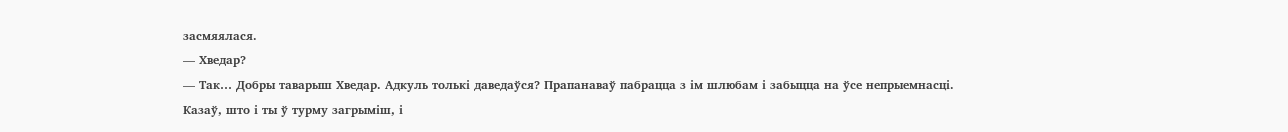засмяялася.
— Хведар?
— Так… Добры таварыш Хведар. Адкуль толькі даведаўся? Прапанаваў пабрацца з ім шлюбам і забыцца на ўсе непрыемнасці. Казаў, што і ты ў турму загрыміш, і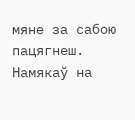мяне за сабою пацягнеш. Намякаў на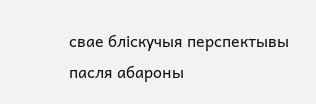свае бліскучыя перспектывы пасля абароны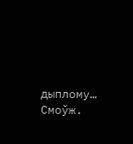дыплому… Смоўж.